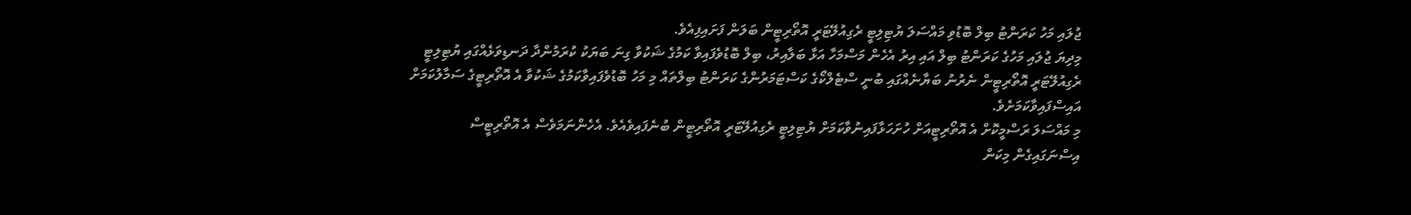ޖުލައި މަހު ކަރަންޓު ބިލް ބޮޑުވި މައްސަލަ ޔުޓިލިޓީ ރެގިއުލޭޓަރީ އޮތޯރިޓީން ބަލަން ފަށައިފިއެވެ.
މިދިޔަ ޖުލައި މަހުގެ ކަރަންޓު ބިލް އައި އިރު އެހެން މަސްމަހާ އަޅާ ބަލާއިރު، ބިލް ބޮޑުވެފައިވާ ކަމުގެ ޝަކުވާ ގިނަ ބަޔަކު ކުރަމުންދާ ދަނޑިވަޅެއްގައި ޔުޓިލިޓީ ރެގިއުލޭޓަރީ އޮތޯރިޓީން ނެރުނު ބަޔާނެއްގައި ބުނީ ސްޓެލްކޯގެ ކަސްޓަމަރުންގެ ކަރަންޓު ބިލްތައް މި މަހު ބޮޑުވެފައިވާކަމުގެ ޝަކުވާ އެ އޮތޯރިޓީގެ ސަމާލުކަމަށް އައިސްފައިވާކަމަށެވެ.
މި މައްސަލަ ރަސްމީކޮށް އެ އޮތޯރިޓީއަށް ހުށަހަޅާފައިނުވާކަމަށް ޔުޓިލިޓީ ރެގިއުލޭޓަރީ އޮތޯރިޓީން ބުނެފައިވެއެވެ. އެހެންނަމަވެސް އެ އޮތޯރިޓީސް އިސްނަގައިގެން މިކަން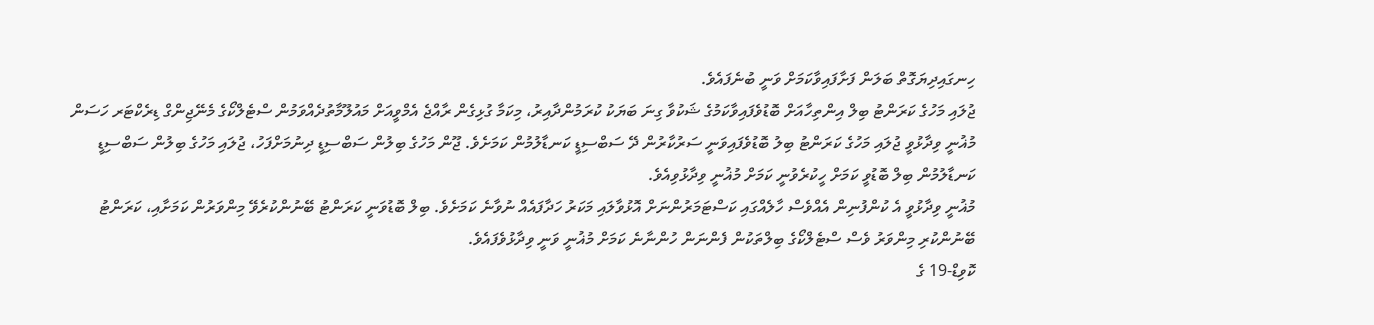ހިނގައިދިޔަގޮތް ބަލަން ފަށާފައިވާކަމަށް ވަނީ ބުނެފައެވެ.
ޖުލައި މަހުގެ ކަރަންޓު ބިލް އިންތިހާއަށް ބޮޑުވެފައިވާކަމުގެ ޝަކުވާ ގިނަ ބަޔަކު ކުރަމުންދާއިރު، މިކަމާ ގުޅިގެން ރާއްޖެ އެމްވީއަށް މައުލޫމާތުދެއްވަމުން ސްޓެލްކޯގެ މެނޭޖިންގް ޑިރެކްޓަރ ހަސަން މުޣުނީ ވިދާޅުވީ ޖުލައި މަހުގެ ކަރަންޓު ބިލު ބޮޑުވެފައިވަނީ ސަރުކާރުން ދޭ ސަބްސިޑީ ކަނޑާލުމުން ކަމަށެވެ. ޖޫން މަހުގެ ބިލުން ސަބްސިޑީ ދިނުމަށްފަހު، ޖުލައި މަހުގެ ބިލުން ސަބްސިޑީ ކަނޑާލުމުން ބިލް ބޮޑުވީ ކަމަށް ހީކުރެވުނީ ކަމަށް މުޣުނީ ވިދާޅުވިއެވެ.
މުޣުނީ ވިދާޅުވީ އެ ކުންފުނިން އެއްވެސް ހާލެއްގައި ކަސްޓަމަރުންނަށް އޮޅުވާލައި މަކަރު ހަދާފައެއް ނުވާނެ ކަމަށެވެ. ބިލް ބޮޑުވަނީ ކަރަންޓު ބޭނުންކުރެވޭ މިންވަރުން ކަމަށާއި، ކަރަންޓު ބޭނުންކުރި މިންވަރު ވެސް ސްޓެލްކޯގެ ބިލްތަކުން ފެންނަން ހުންނާނެ ކަމަށް މުޣުނީ ވަނީ ވިދާޅުވެފައެވެ.
ކޮވިޑް-19 ގެ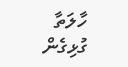ހާލަތާ ގުޅިގެން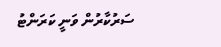ސަރުކާރުން ވަނީ ކަރަންޓު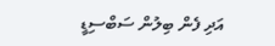އަދި ފެން ބިލުން ސަބްސިޑީ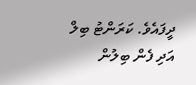ދީފައެވެ. ކަރަންޓު ބިލް އަދި ފެން ބިލުން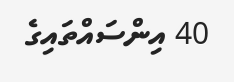40 އިންސައްތައިގެ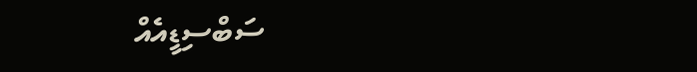ސަބްސިޑީއެއް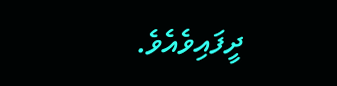ދީފައިވެއެވެ.